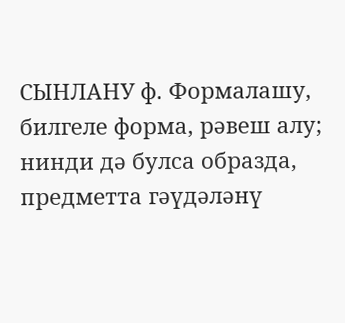СЫНЛАНУ ф. Формалашу, билгеле форма, рәвеш алу; нинди дә булса образда, предметта гәүдәләнү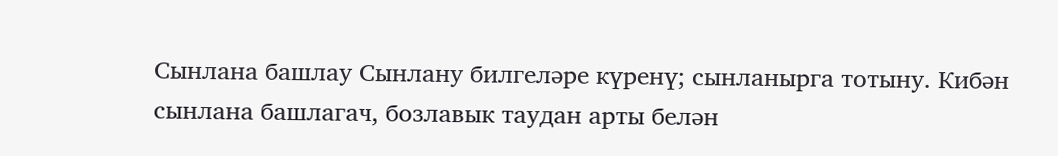Сынлана башлау Сынлану билгеләре күренү; сынланырга тотыну. Кибән сынлана башлагач, бозлавык таудан арты белән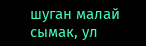шуган малай сымак, ул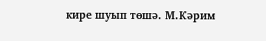кире шуып төшә. М.Кәрим